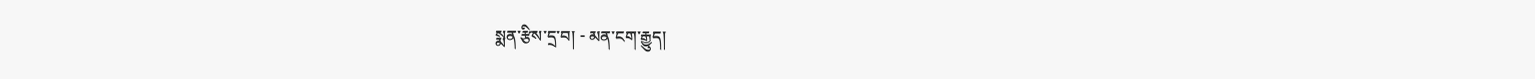སྨན་རྩིས་དྲ་བ། - མན་ངག་རྒྱུད།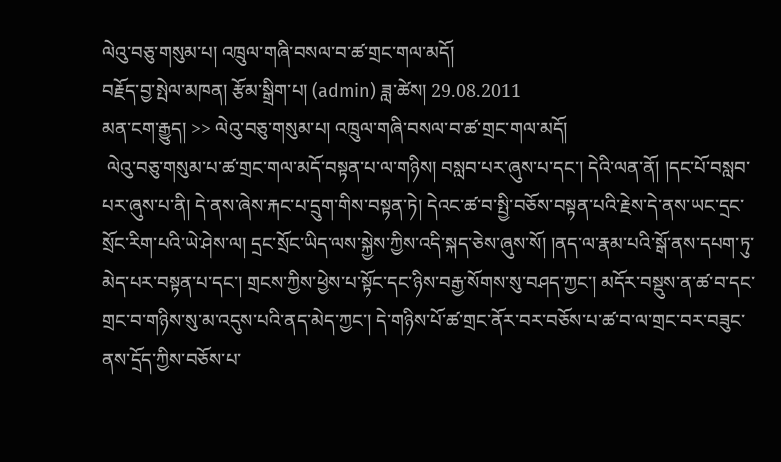ལེའུ་བཅུ་གསུམ་པ། འཁྲུལ་གཞི་བསལ་བ་ཚ་གྲང་གལ་མདོ།
བརྗོད་བྱ་སྤེལ་མཁན། རྩོམ་སྒྲིག་པ། (admin) ཟླ་ཚེས། 29.08.2011
མན་ངག་རྒྱུད། >> ལེའུ་བཅུ་གསུམ་པ། འཁྲུལ་གཞི་བསལ་བ་ཚ་གྲང་གལ་མདོ།
 ལེའུ་བཅུ་གསུམ་པ་ཚ་གྲང་གལ་མདོ་བསྟན་པ་ལ་གཉིས། བསླབ་པར་ཞུས་པ་དང་། དེའི་ལན་ནོ། །དང་པོ་བསླབ་པར་ཞུས་པ་ནི། དེ་ནས་ཞེས་རྐང་པ་དྲུག་གིས་བསྟན་ཏེ། དེའང་ཚ་བ་སྤྱི་བཅོས་བསྟན་པའི་རྗེས་དེ་ནས་ཡང་དྲང་སྲོང་རིག་པའི་ཡེ་ཤེས་ལ། དྲང་སྲོང་ཡིད་ལས་སྐྱེས་ཀྱིས་འདི་སྐད་ཅེས་ཞུས་སོ། །ནད་ལ་རྣམ་པའི་སྒོ་ནས་དཔག་ཏུ་མེད་པར་བསྟན་པ་དང་། གྲངས་ཀྱིས་ཕྱེས་པ་སྟོང་དང་ཉིས་བརྒྱ་སོགས་སུ་བཤད་ཀྱང་། མདོར་བསྡུས་ན་ཚ་བ་དང་གྲང་བ་གཉིས་སུ་མ་འདུས་པའི་ནད་མེད་ཀྱང་། དེ་གཉིས་པོ་ཚ་གྲང་ནོར་བར་བཅོས་པ་ཚ་བ་ལ་གྲང་བར་བཟུང་ནས་དྲོད་ཀྱིས་བཅོས་པ་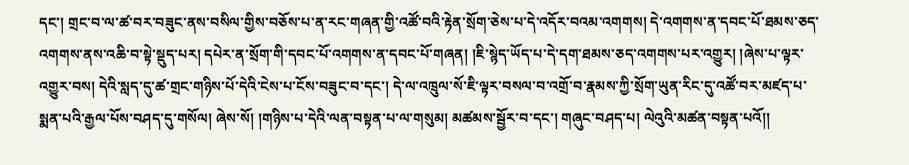དང་། གྲང་བ་ལ་ཚ་བར་བཟུང་ནས་བསིལ་གྱིས་བཅོས་པ་ན་རང་གཞན་གྱི་འཚོ་བའི་རྟེན་སྲོག་ཅེས་པ་དེ་འདོར་བའམ་འགགས། དེ་འགགས་ན་དབང་པོ་ཐམས་ཅད་འགགས་ནས་འཆི་བ་སྟེ་སྡུད་པར། དཔེར་ན་སྲོག་གི་དབང་པོ་འགགས་ན་དབང་པོ་གཞན། །ཇི་སྙེད་ཡོད་པ་དེ་དག་ཐམས་ཅད་འགགས་པར་འགྱུར། །ཞེས་པ་ལྟར་འགྱུར་བས། དེའི་སླད་དུ་ཚ་གྲང་གཉིས་པོ་དེའི་ངེས་པ་ངོས་བཟུང་བ་དང་། དེ་ལ་འཁྲུལ་སོ་ཇི་ལྟར་བསལ་བ་འགྲོ་བ་རྣམས་ཀྱི་སྲོག་ཡུན་རིང་དུ་འཚོ་བར་མཛད་པ་སྨན་པའི་རྒྱལ་པོས་བཤད་དུ་གསོལ། ཞེས་སོ། །གཉིས་པ་དེའི་ལན་བསྟན་པ་ལ་གསུམ། མཚམས་སྦྱོར་བ་དང་། གཞུང་བཤད་པ། ལེའུའི་མཚན་བསྟན་པའོ།།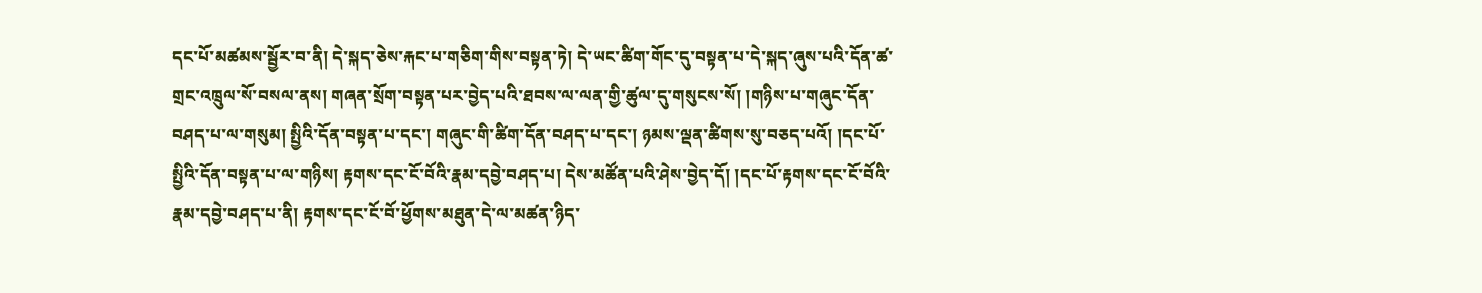དང་པོ་མཚམས་སྦྱོར་བ་ནི། དེ་སྐད་ཅེས་རྐང་པ་གཅིག་གིས་བསྟན་ཏེ། དེ་ཡང་ཚིག་གོང་དུ་བསྟན་པ་དེ་སྐད་ཞུས་པའི་དོན་ཚ་གྲང་འཁྲུལ་སོ་བསལ་ནས། གཞན་སྲོག་བསྟན་པར་བྱེད་པའི་ཐབས་ལ་ལན་གྱི་ཚུལ་དུ་གསུངས་སོ། །གཉིས་པ་གཞུང་དོན་བཤད་པ་ལ་གསུམ། སྤྱིའི་དོན་བསྟན་པ་དང་། གཞུང་གི་ཚིག་དོན་བཤད་པ་དང་། ཉམས་ལྡན་ཚིགས་སུ་བཅད་པའོ། །དང་པོ་སྤྱིའི་དོན་བསྟན་པ་ལ་གཉིས། རྟགས་དང་ངོ་བོའི་རྣམ་དབྱེ་བཤད་པ། དེས་མཚོན་པའི་ཤེས་བྱེད་དོ། །དང་པོ་རྟགས་དང་ངོ་བོའི་རྣམ་དབྱེ་བཤད་པ་ནི། རྟགས་དང་ངོ་བོ་ཕྱོགས་མཐུན་དེ་ལ་མཚན་ཉིད་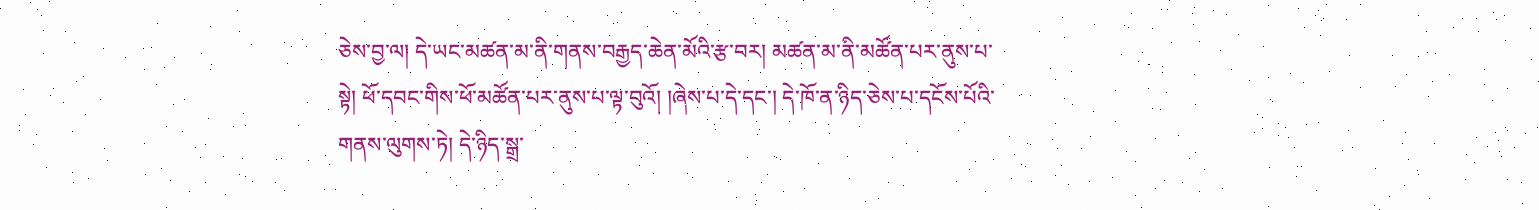ཅེས་བྱ་ལ། དེ་ཡང་མཚན་མ་ནི་གནས་བརྒྱད་ཆེན་མོའི་རྩ་བར། མཚན་མ་ནི་མཚོན་པར་ནུས་པ་སྟེ། ཕོ་དབང་གིས་ཕོ་མཚོན་པར་ནུས་པ་ལྟ་བུའོ། །ཞེས་པ་དེ་དང་། དེ་ཁོ་ན་ཉིད་ཅེས་པ་དངོས་པོའི་གནས་ལུགས་ཏེ། དེ་ཉིད་སྒྲ་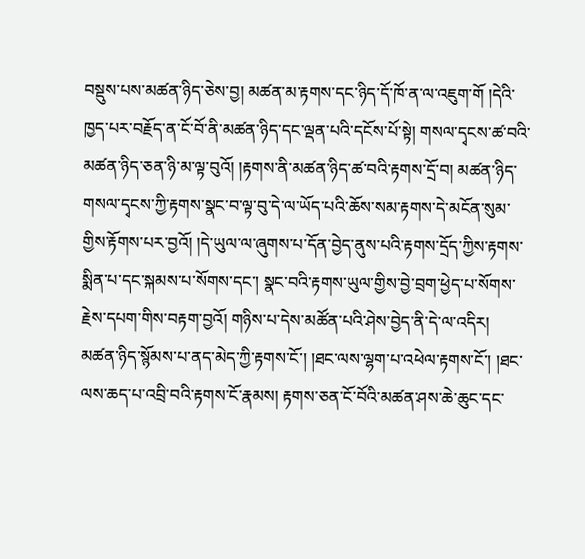བསྡུས་པས་མཚན་ཉིད་ཅེས་བྱ། མཚན་མ་རྟགས་དང་ཉིད་དོ་ཁོ་ན་ལ་འཇུག་གོ །དེའི་ཁྱད་པར་བརྗོད་ན་ངོ་བོ་ནི་མཚན་ཉིད་དང་ལྡན་པའི་དངོས་པོ་སྟེ། གསལ་དྭངས་ཚ་བའི་མཚན་ཉིད་ཅན་ཉི་མ་ལྟ་བུའོ། །རྟགས་ནི་མཚན་ཉིད་ཚ་བའི་རྟགས་དྲོ་བ། མཚན་ཉིད་གསལ་དྭངས་ཀྱི་རྟགས་སྣང་བ་ལྟ་བུ་དེ་ལ་ཡོད་པའི་ཆོས་སམ་རྟགས་དེ་མངོན་སུམ་གྱིས་རྟོགས་པར་བྱའོ། །དེ་ཡུལ་ལ་ཞུགས་པ་དོན་བྱེད་ནུས་པའི་རྟགས་དྲོད་ཀྱིས་རྟགས་སྨིན་པ་དང་སྐམས་པ་སོགས་དང་། སྣང་བའི་རྟགས་ཡུལ་གྱིས་བྱེ་བྲག་ཕྱེད་པ་སོགས་རྗེས་དཔག་གིས་བརྟག་བྱའོ། གཉིས་པ་དེས་མཚོན་པའི་ཤེས་བྱེད་ནི་དེ་ལ་འདིར། མཚན་ཉིད་སྙོམས་པ་ནད་མེད་ཀྱི་རྟགས་ངོ་། །ཐང་ལས་ལྷག་པ་འཕེལ་རྟགས་ངོ་། །ཐང་ལས་ཆད་པ་འབྲི་བའི་རྟགས་ངོ་རྣམས། རྟགས་ཅན་ངོ་བོའི་མཚན་ཤས་ཆེ་ཆུང་དང་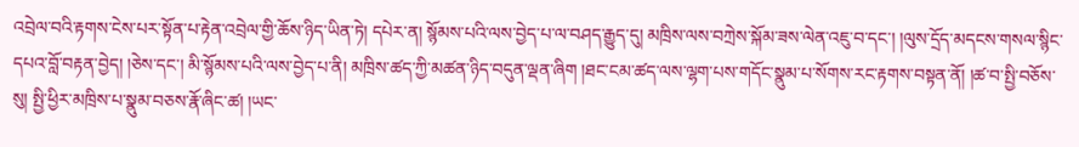འབྲེལ་བའི་རྟགས་ངེས་པར་སྟོན་པ་རྟེན་འབྲེལ་གྱི་ཆོས་ཉིད་ཡིན་ཏེ། དཔེར་ན། སྙོམས་པའི་ལས་བྱེད་པ་ལ་བཤད་རྒྱུད་དུ། མཁྲིས་ལས་བཀྲེས་སྐོམ་ཟས་ལེན་འཇུ་བ་དང་། །ལུས་དྲོད་མདངས་གསལ་སྙིང་དཔའ་བློ་བརྟན་བྱེད། །ཅེས་དང་། མི་སྙོམས་པའི་ལས་བྱེད་པ་ནི། མཁྲིས་ཚད་ཀྱི་མཚན་ཉིད་བདུན་ལྡན་ཞིག །ཐང་ངམ་ཚད་ལས་ལྷག་པས་གདོང་སྣུམ་པ་སོགས་རང་རྟགས་བསྟན་ནོ། །ཚ་བ་སྤྱི་བཅོས་སུ། སྤྱི་ཕྱིར་མཁྲིས་པ་སྣུམ་བཅས་རྣོ་ཞིང་ཚ། །ཡང་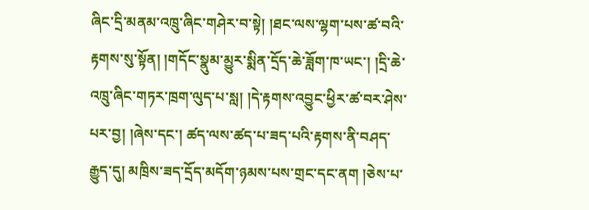ཞིང་དྲི་མནམ་འཁྲུ་ཞིང་གཤེར་བ་སྟེ། །ཐང་ལས་ལྷག་པས་ཚ་བའི་རྟགས་སུ་སྟོན། །གདོང་སྣུམ་མྱུར་སྨིན་དྲོད་ཆེ་ཟློག་ཁ་ཡང་། །དྲི་ཆེ་འཁྲུ་ཞིང་གཏར་ཁྲག་ལུད་པ་སླ། །དེ་རྟགས་འབྱུང་ཕྱིར་ཚ་བར་ཤེས་པར་བྱ། །ཞེས་དང་། ཚད་ལས་ཚད་པ་ཟད་པའི་རྟགས་ནི་བཤད་རྒྱུད་དུ། མཁྲིས་ཟད་དྲོད་མདོག་ཉམས་པས་གྲང་དང་ནག །ཅེས་པ་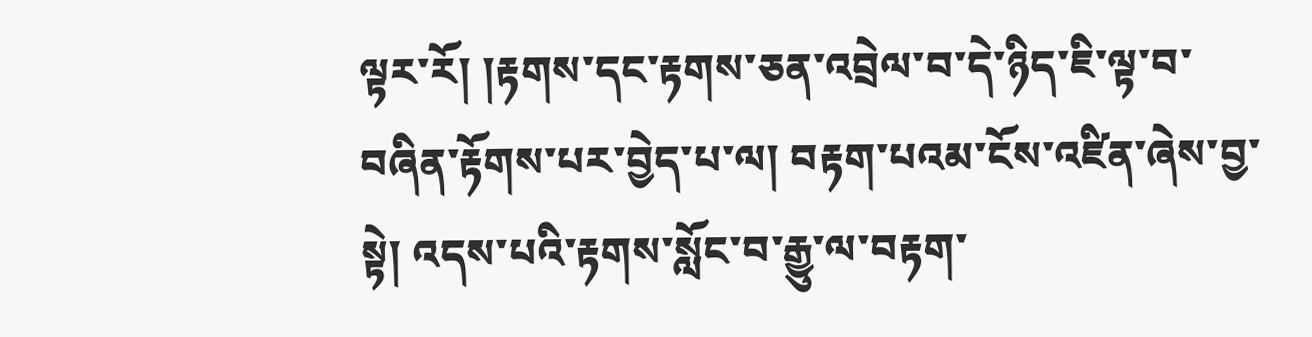ལྟར་རོ། །རྟགས་དང་རྟགས་ཅན་འབྲེལ་བ་དེ་ཉིད་ཇི་ལྟ་བ་བཞིན་རྟོགས་པར་བྱེད་པ་ལ། བརྟག་པའམ་ངོས་འཛིན་ཞེས་བྱ་སྟེ། འདས་པའི་རྟགས་སློང་བ་རྒྱུ་ལ་བརྟག་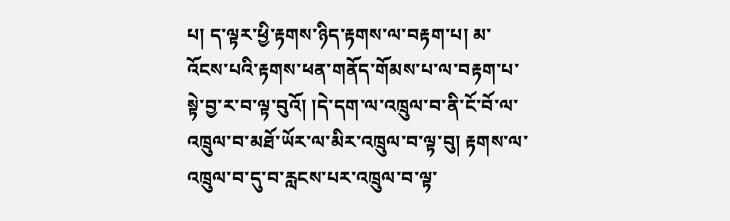པ། ད་ལྟར་ཕྱི་རྟགས་ཉིད་རྟགས་ལ་བརྟག་པ། མ་འོངས་པའི་རྟགས་ཕན་གནོད་གོམས་པ་ལ་བརྟག་པ་སྟེ་བྱ་ར་བ་ལྟ་བུའོ། །དེ་དག་ལ་འཁྲུལ་བ་ནི་ངོ་བོ་ལ་འཁྲུལ་བ་མཐོ་ཡོར་ལ་མིར་འཁྲུལ་བ་ལྟ་བུ། རྟགས་ལ་འཁྲུལ་བ་དུ་བ་རླངས་པར་འཁྲུལ་བ་ལྟ་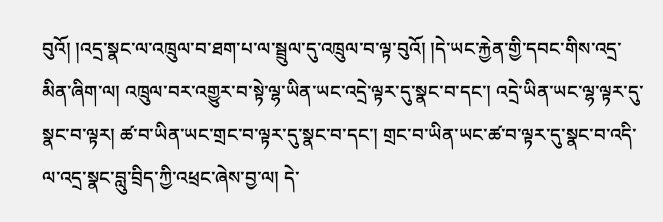བུའོ། །འདྲ་སྣང་ལ་འཁྲུལ་བ་ཐག་པ་ལ་སྦྲུལ་དུ་འཁྲུལ་བ་ལྟ་བུའོ། །དེ་ཡང་རྐྱེན་གྱི་དབང་གིས་འདྲ་མིན་ཞིག་ལ། འཁྲུལ་བར་འགྱུར་བ་སྟེ་ལྷ་ཡིན་ཡང་འདྲེ་ལྟར་དུ་སྣང་བ་དང་། འདྲེ་ཡིན་ཡང་ལྷ་ལྟར་དུ་སྣང་བ་ལྟར། ཚ་བ་ཡིན་ཡང་གྲང་བ་ལྟར་དུ་སྣང་བ་དང་། གྲང་བ་ཡིན་ཡང་ཚ་བ་ལྟར་དུ་སྣང་བ་འདི་ལ་འདྲ་སྣང་བླུ་བྲིད་ཀྱི་འཕྲང་ཞེས་བྱ་ལ། དེ་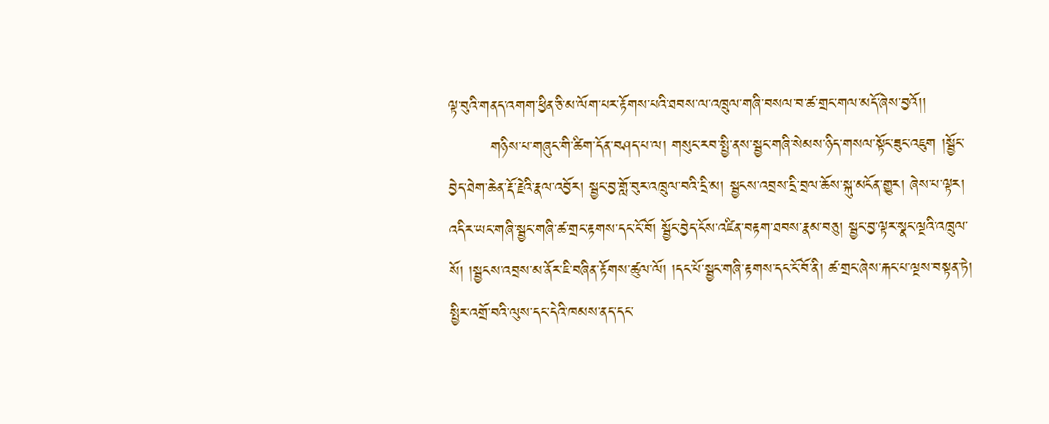ལྟ་བུའི་གནད་འགག་ཕྱིན་ཅི་མ་ལོག་པར་རྟོགས་པའི་ཐབས་ལ་འཁྲུལ་གཞི་བསལ་བ་ཚ་གྲང་གལ་མདོ་ཞེས་བྱའོ།།
        གཉིས་པ་གཞུང་གི་ཚིག་དོན་བཤད་པ་ལ། གསུང་རབ་སྤྱི་ནས་སྦྱང་གཞི་སེམས་ཉིད་གསལ་སྟོང་ཟུང་འཇུག །སྦྱོང་བྱེད་ཐེག་ཆེན་རྡོ་རྗེའི་རྣལ་འབྱོར། སྦྱང་བྱ་གློ་བུར་འཁྲུལ་བའི་དྲི་མ། སྦྱངས་འབྲས་དྲི་བྲལ་ཆོས་སྐུ་མངོན་གྱུར། ཞེས་པ་ལྟར། འདིར་ཡང་གཞི་སྦྱང་གཞི་ཚ་གྲང་རྟགས་དང་ངོ་བོ། སྦྱོང་བྱེད་ངོས་འཛིན་བརྟག་ཐབས་རྣམ་བཅུ། སྦྱང་བྱ་ལྟར་སྣང་ལྔའི་འཁྲུལ་སོ། །སྦྱངས་འབྲས་མ་ནོར་ཇི་བཞིན་རྟོགས་ཚུལ་ལོ། །དང་པོ་སྦྱང་གཞི་རྟགས་དང་ངོ་བོ་ནི། ཚ་གྲང་ཞེས་རྐང་པ་ལྔས་བསྟན་ཏེ། སྤྱིར་འགྲོ་བའི་ལུས་དང་དེའི་ཁམས་ནད་དང་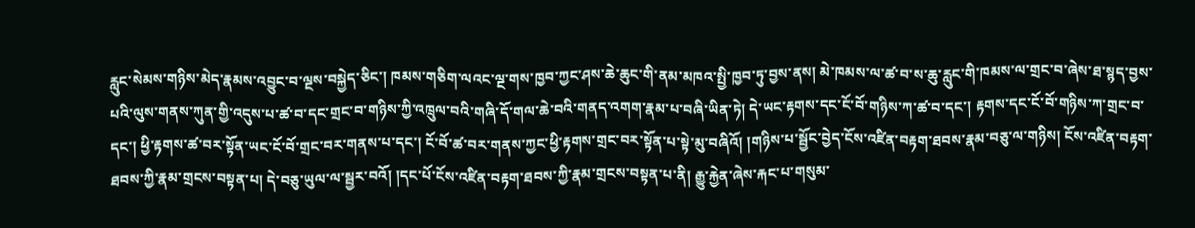རླུང་སེམས་གཉིས་མེད་རྣམས་འབྱུང་བ་ལྔས་བསྐྱེད་ཅིང་། ཁམས་གཅིག་ལའང་ལྔ་གས་ཁྱབ་ཀྱང་ཤས་ཆེ་ཆུང་གི་ནམ་མཁའ་སྤྱི་ཁྱབ་ཏུ་བྱས་ནས། མེ་ཁམས་ལ་ཚ་བ་ས་ཆུ་རླུང་གི་ཁམས་ལ་གྲང་བ་ཞེས་ཐ་སྙད་བྱས་པའི་ལུས་གནས་ཀུན་གྱི་འདུས་པ་ཚ་བ་དང་གྲང་བ་གཉིས་ཀྱི་འཁྲུལ་བའི་གཞི་དོ་གལ་ཆེ་བའི་གནད་འགག་རྣམ་པ་བཞི་ཡིན་ཏེ། དེ་ཡང་རྟགས་དང་ངོ་བོ་གཉིས་ཀ་ཚ་བ་དང་། རྟགས་དང་ངོ་བོ་གཉིས་ཀ་གྲང་བ་དང་། ཕྱི་རྟགས་ཚ་བར་སྟོན་ཡང་ངོ་བོ་གྲང་བར་གནས་པ་དང་། ངོ་བོ་ཚ་བར་གནས་ཀྱང་ཕྱི་རྟགས་གྲང་བར་སྟོན་པ་སྟེ་མུ་བཞིའོ། །གཉིས་པ་སྦྱོང་བྱེད་ངོས་འཛིན་བརྟག་ཐབས་རྣམ་བཅུ་ལ་གཉིས། ངོས་འཛིན་བརྟག་ཐབས་ཀྱི་རྣམ་གྲངས་བསྟན་པ། དེ་བཅུ་ཡུལ་ལ་སྦྱར་བའོ། །དང་པོ་ངོས་འཛིན་བརྟག་ཐབས་ཀྱི་རྣམ་གྲངས་བསྟན་པ་ནི། རྒྱུ་རྐྱེན་ཞེས་རྐང་པ་གསུམ་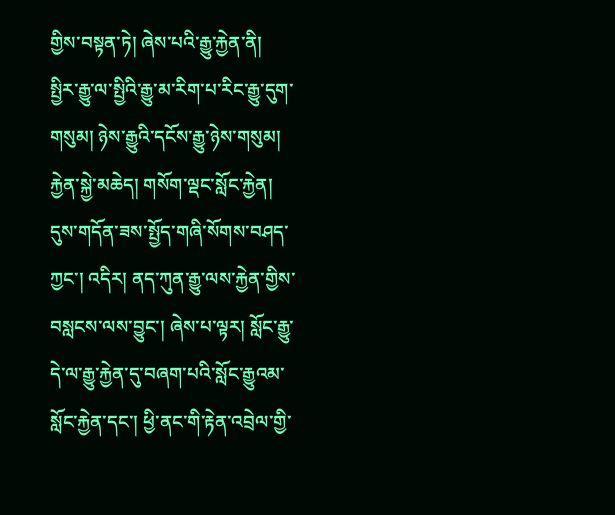གྱིས་བསྟན་ཏེ། ཞེས་པའི་རྒྱུ་རྐྱེན་ནི།  སྤྱིར་རྒྱུ་ལ་སྤྱིའི་རྒྱུ་མ་རིག་པ་རིང་རྒྱུ་དུག་གསུམ། ཉེས་རྒྱུའི་དངོས་རྒྱུ་ཉེས་གསུམ། རྐྱེན་སྐྱེ་མཆེད། གསོག་ལྡང་སློང་རྐྱེན། དུས་གདོན་ཟས་སྤྱོད་གཞི་སོགས་བཤད་ཀྱང་། འདིར། ནད་ཀུན་རྒྱུ་ལས་རྐྱེན་གྱིས་བསླངས་ལས་བྱུང་། ཞེས་པ་ལྟར། སློང་རྒྱུ་དེ་ལ་རྒྱུ་རྐྱེན་དུ་བཞག་པའི་སློང་རྒྱུའམ་སློང་རྐྱེན་དང་། ཕྱི་ནང་གི་རྟེན་འབྲེལ་གྱི་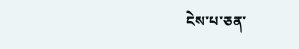ངེས་པ་ཅན་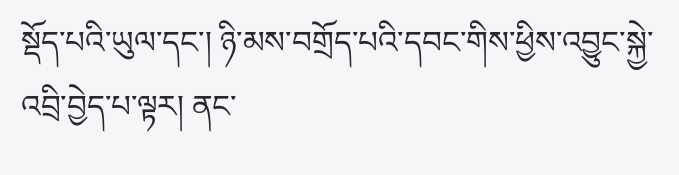སྡོད་པའི་ཡུལ་དང་། ཉི་མས་བགྲོད་པའི་དབང་གིས་ཕྱིས་འབྱུང་སྐྱེ་འབྲི་བྱེད་པ་ལྟར། ནང་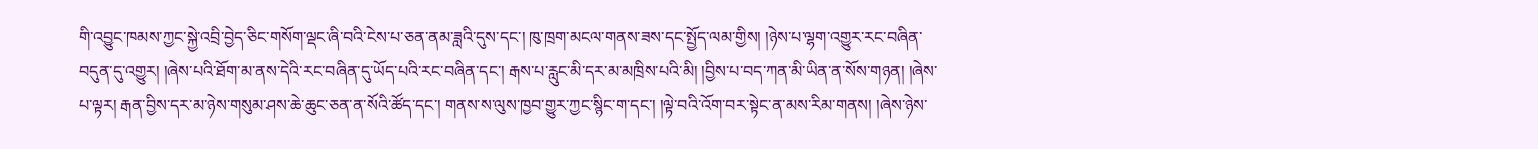གི་འབྱུང་ཁམས་ཀྱང་སྐྱེ་འབྲི་བྱེད་ཅིང་གསོག་ལྡང་ཞི་བའི་ངེས་པ་ཅན་ནམ་ཟླའི་དུས་དང་། ཁུ་ཁྲག་མངལ་གནས་ཟས་དང་སྤྱོད་ལམ་གྱིས། །ཉེས་པ་ལྷག་འགྱུར་རང་བཞིན་བདུན་དུ་འགྱུར། །ཞེས་པའི་ཐོག་མ་ནས་དེའི་རང་བཞིན་དུ་ཡོད་པའི་རང་བཞིན་དང་། རྒས་པ་རླུང་མི་དར་མ་མཁྲིས་པའི་མི། །བྱིས་པ་བད་ཀན་མི་ཡིན་ན་སོས་གཉན། །ཞེས་པ་ལྟར། རྒན་བྱིས་དར་མ་ཉེས་གསུམ་ཤས་ཆེ་ཆུང་ཅན་ན་སོའི་ཚོད་དང་། གནས་ས་ལུས་ཁྱབ་གྱུར་ཀྱང་སྙིང་ག་དང་། །ལྟེ་བའི་འོག་བར་སྟེང་ན་མས་རིམ་གནས། །ཞེས་ཉེས་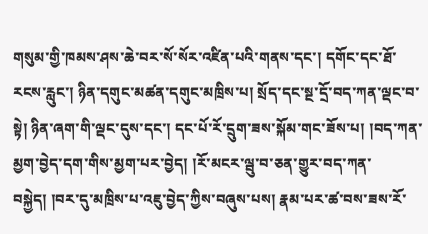གསུམ་གྱི་ཁམས་ཤས་ཆེ་བར་སོ་སོར་འཛིན་པའི་གནས་དང་། དགོང་དང་ཐོ་རངས་རླུང་། ཉིན་དགུང་མཚན་དགུང་མཁྲིས་པ། སྲོད་དང་སྔ་དྲོ་བད་ཀན་ལྡང་བ་སྟེ། ཉིན་ཞག་གི་ལྡང་དུས་དང་། དང་པོ་རོ་དྲུག་ཟས་སྐོམ་གང་ཟོས་པ། །བད་ཀན་མྱག་བྱེད་དག་གིས་མྱག་པར་བྱེད། །རོ་མངར་ལྦུ་བ་ཅན་གྱུར་བད་ཀན་བསྐྱེད། །བར་དུ་མཁྲིས་པ་འཇུ་བྱེད་ཀྱིས་བཞུས་པས། རྣམ་པར་ཚ་བས་ཟས་རོ་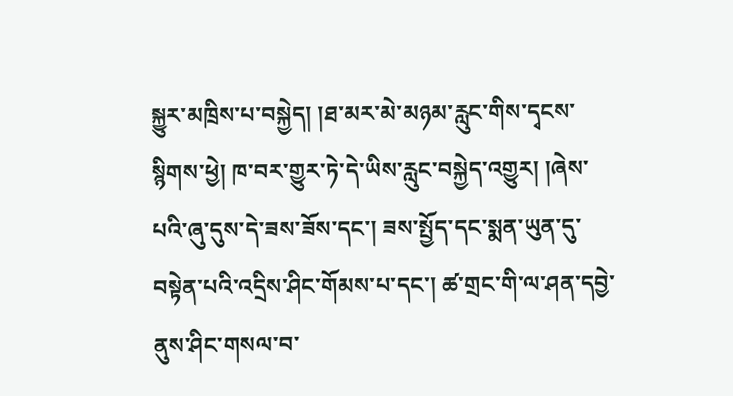སྐྱུར་མཁྲིས་པ་བསྐྱེད། །ཐ་མར་མེ་མཉམ་རླུང་གིས་དྭངས་སྙིགས་ཕྱེ། ཁ་བར་གྱུར་ཏེ་དེ་ཡིས་རླུང་བསྐྱེད་འགྱུར། །ཞེས་པའི་ཞུ་དུས་དེ་ཟས་ཟོས་དང་། ཟས་སྤྱོད་དང་སྨན་ཡུན་དུ་བསྟེན་པའི་འདྲིས་ཤིང་གོམས་པ་དང་། ཚ་གྲང་གི་ལ་ཤན་དབྱེ་ནུས་ཤིང་གསལ་བ་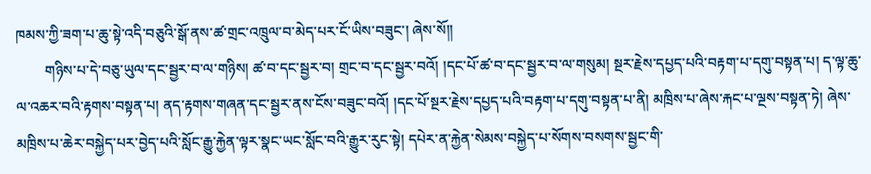ཁམས་ཀྱི་ཟག་པ་ཆུ་སྟེ་འདི་བཅུའི་སྒོ་ནས་ཚ་གྲང་འཁྲུལ་བ་མེད་པར་ངོ་ཡིས་བཟུང་། ཞེས་སོ།།
        གཉིས་པ་དེ་བཅུ་ཡུལ་དང་སྦྱར་བ་ལ་གཉིས། ཚ་བ་དང་སྦྱར་བ། གྲང་བ་དང་སྦྱར་བའོ། །དང་པོ་ཚ་བ་དང་སྦྱར་བ་ལ་གསུམ། སྔར་རྗེས་དཔྱད་པའི་བརྟག་པ་དགུ་བསྟན་པ། ད་ལྟ་ཆུ་ལ་འཆར་བའི་རྟགས་བསྟན་པ། ནད་རྟགས་གཞན་དང་སྦྱར་ནས་ངོས་བཟུང་བའོ། །དང་པོ་སྔར་རྗེས་དཔྱད་པའི་བརྟག་པ་དགུ་བསྟན་པ་ནི། མཁྲིས་པ་ཞེས་རྐང་པ་ལྔས་བསྟན་ཏེ། ཞེས་མཁྲིས་པ་ཆེར་བསྐྱེད་པར་བྱེད་པའི་སློང་རྒྱུ་རྐྱེན་ལྟར་སྣང་ཡང་སློང་བའི་རྒྱུར་རུང་སྟེ། དཔེར་ན་རྐྱེན་སེམས་བསྐྱེད་པ་སོགས་བསགས་སྦྱང་གི་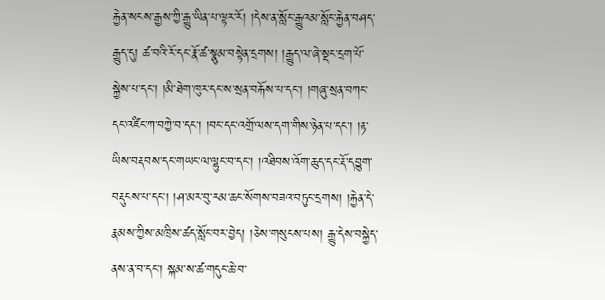རྐྱེན་སངས་རྒྱས་ཀྱི་རྒྱུ་ཡིན་པ་ལྟར་རོ། །དེས་ན་སློང་རྒྱུའམ་སློང་རྐྱེན་བཤད་རྒྱུད་དུ། ཚ་བའི་རོ་དང་རྣོ་ཚ་སྣུམ་བསྟེན་དྲགས། །རྒྱུད་ལ་ཞེ་སྡང་དྲག་པོ་སྐྱེས་པ་དང་། །མི་ཐེག་ཁུར་དང་ས་སྲན་བརྐོས་པ་དང་། །གཞུ་སྲན་བཀང་དང་འཛིང་ཀ་བཀྱེ་བ་དང་། །བང་དང་འགྲོ་ལས་དག་གིས་ཉེན་པ་དང་། །རྟ་ཡིས་བརྡབས་དང་གཡང་ལ་ལྷུང་བ་དང་། །འཐིབས་འོག་ཆུད་དང་རྡོ་དབྱུག་བརྡུངས་པ་དང་། །ཤ་མར་བུ་རམ་ཆང་སོགས་བཟའ་བཏུང་དྲགས། །རྐྱེན་དེ་རྣམས་ཀྱིས་མཁྲིས་ཚད་སློང་བར་བྱེད། །ཅེས་གསུངས་པས། རྒྱུ་དེས་བསྐྱེད་ནས་ན་བ་དང་། སྐམ་ས་ཚ་གདུང་ཆེ་བ་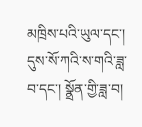མཁྲིས་པའི་ཡུལ་དང་། དུས་སོ་ཀའི་ས་གའི་ཟླ་བ་དང་། སྣྲོན་གྱི་ཟླ་བ།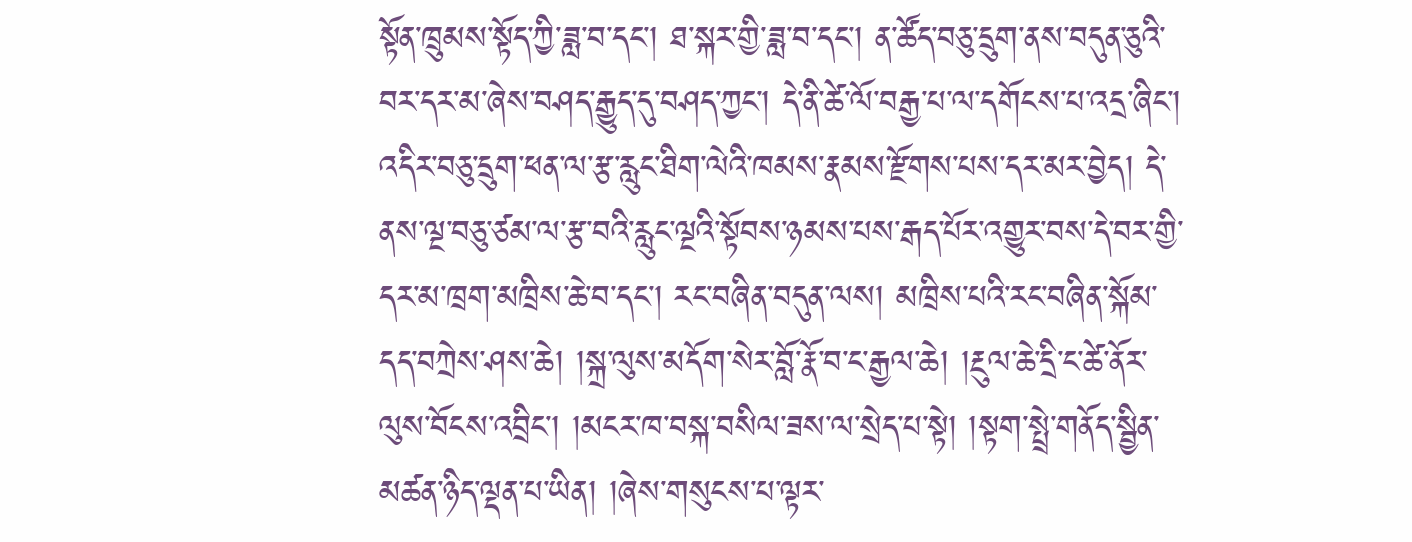སྟོན་ཁྲུམས་སྟོད་ཀྱི་ཟླ་བ་དང་། ཐ་སྐར་གྱི་ཟླ་བ་དང་། ན་ཚོད་བཅུ་དྲུག་ནས་བདུན་ཅུའི་བར་དར་མ་ཞེས་བཤད་རྒྱུད་དུ་བཤད་ཀྱང་། དེ་ནི་ཚེ་ལོ་བརྒྱ་པ་ལ་དགོངས་པ་འདྲ་ཞིང་། འདིར་བཅུ་དྲུག་ཕན་ལ་རྩ་རླུང་ཐིག་ལེའི་ཁམས་རྣམས་རྫོགས་པས་དར་མར་བྱེད། དེ་ནས་ལྔ་བཅུ་ཙམ་ལ་རྩ་བའི་རླུང་ལྔའི་སྟོབས་ཉམས་པས་རྒད་པོར་འགྱུར་བས་དེ་བར་གྱི་དར་མ་ཁྲག་མཁྲིས་ཆེ་བ་དང་། རང་བཞིན་བདུན་ལས། མཁྲིས་པའི་རང་བཞིན་སྐོམ་དད་བཀྲེས་ཤས་ཆེ། །སྐྲ་ལུས་མདོག་སེར་བློ་རྣོ་བ་ང་རྒྱལ་ཆེ། །རྔུལ་ཆེ་དྲི་ང་ཚེ་ནོར་ལུས་བོངས་འབྲིང་། །མངར་ཁ་བསྐ་བསིལ་ཟས་ལ་སྲེད་པ་སྟེ། །སྟག་སྤྲེ་གནོད་སྦྱིན་མཚན་ཉིད་ལྡན་པ་ཡིན། །ཞེས་གསུངས་པ་ལྟར་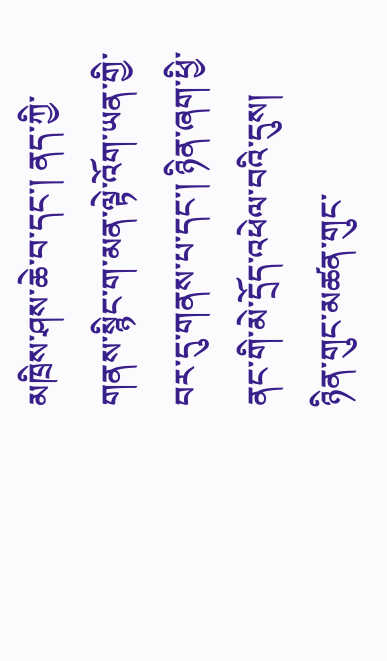མཁྲིས་ཤས་ཆེ་བ་དང་། ནད་ཀྱི་གནས་སྙིང་ག་མན་ལྟེ་འོག་ཡན་གྱི་བར་དུ་གནས་པ་དང་། ཉིན་ཞག་ཕྱི་ནང་གི་མེ་དྲོད་འཕེལ་བའི་དུས། ཉིན་གུང་མཚན་གུང་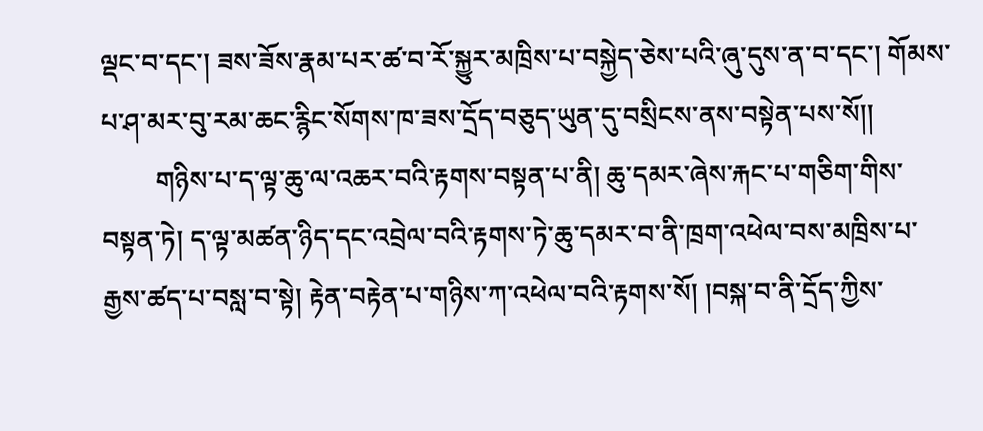ལྡང་བ་དང་། ཟས་ཟོས་རྣམ་པར་ཚ་བ་རོ་སྐྱུར་མཁྲིས་པ་བསྐྱེད་ཅེས་པའི་ཞུ་དུས་ན་བ་དང་། གོམས་པ་ཤ་མར་བུ་རམ་ཆང་རྙིང་སོགས་ཁ་ཟས་དྲོད་བཅུད་ཡུན་དུ་བསྲིངས་ནས་བསྟེན་པས་སོ།།
        གཉིས་པ་ད་ལྟ་ཆུ་ལ་འཆར་བའི་རྟགས་བསྟན་པ་ནི། ཆུ་དམར་ཞེས་རྐང་པ་གཅིག་གིས་བསྟན་ཏེ། ད་ལྟ་མཚན་ཉིད་དང་འབྲེལ་བའི་རྟགས་ཏེ་ཆུ་དམར་བ་ནི་ཁྲག་འཕེལ་བས་མཁྲིས་པ་རྒྱས་ཚད་པ་བསླ་བ་སྟེ། རྟེན་བརྟེན་པ་གཉིས་ཀ་འཕེལ་བའི་རྟགས་སོ། །བསྐ་བ་ནི་དྲོད་ཀྱིས་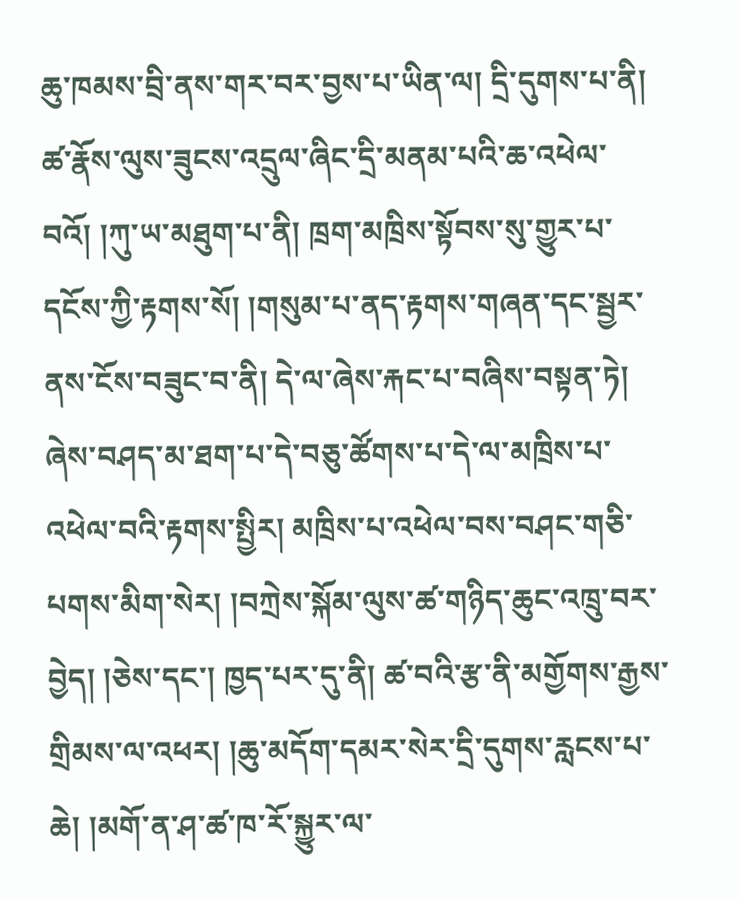ཆུ་ཁམས་བྲི་ནས་གར་བར་བྱས་པ་ཡིན་ལ། དྲི་དུགས་པ་ནི། ཚ་རྣོས་ལུས་ཟུངས་འདྲུལ་ཞིང་དྲི་མནམ་པའི་ཆ་འཕེལ་བའོ། །ཀུ་ཡ་མཐུག་པ་ནི། ཁྲག་མཁྲིས་སྟོབས་སུ་གྱུར་པ་དངོས་ཀྱི་རྟགས་སོ། །གསུམ་པ་ནད་རྟགས་གཞན་དང་སྦྱར་ནས་ངོས་བཟུང་བ་ནི། དེ་ལ་ཞེས་རྐང་པ་བཞིས་བསྟན་ཏེ། ཞེས་བཤད་མ་ཐག་པ་དེ་བཅུ་ཚོགས་པ་དེ་ལ་མཁྲིས་པ་འཕེལ་བའི་རྟགས་སྤྱིར། མཁྲིས་པ་འཕེལ་བས་བཤང་གཅི་པགས་མིག་སེར། །བཀྲེས་སྐོམ་ལུས་ཚ་གཉིད་ཆུང་འཁྲུ་བར་བྱེད། །ཅེས་དང་། ཁྱད་པར་དུ་ནི། ཚ་བའི་རྩ་ནི་མགྱོགས་རྒྱས་གྲིམས་ལ་འཕར། །ཆུ་མདོག་དམར་སེར་དྲི་དུགས་རླངས་པ་ཆེ། །མགོ་ན་ཤ་ཚ་ཁ་རོ་སྐྱུར་ལ་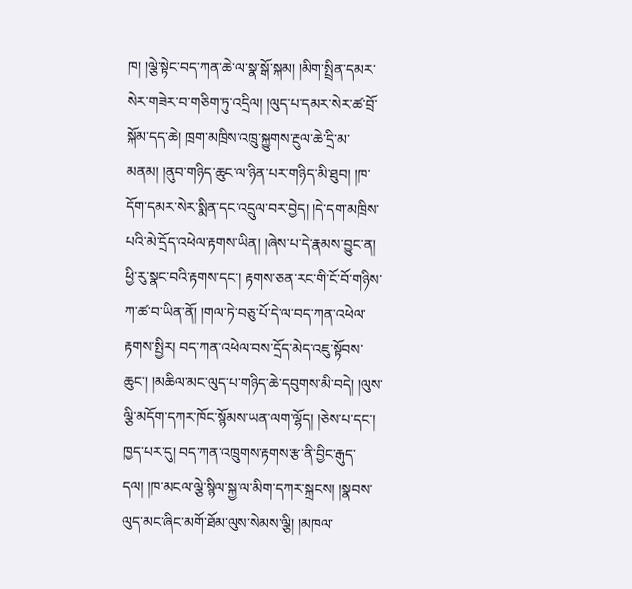ཁ། །ལྕེ་སྟེང་བད་ཀན་ཆེ་ལ་སྣ་སྒོ་སྐམ། །མིག་སྤྲིན་དམར་སེར་གཟེར་བ་གཅིག་ཏུ་འདྲིལ། །ལུད་པ་དམར་སེར་ཚ་བྲོ་སྐོམ་དད་ཆེ། ཁྲག་མཁྲིས་འཁྲུ་སྐྱུགས་རྔུལ་ཆེ་དྲི་མ་མནམ། །ནུབ་གཉིད་ཆུང་ལ་ཉིན་པར་གཉིད་མི་ཐུབ། །ཁ་དོག་དམར་སེར་སྨིན་དང་འདྲུལ་བར་བྱེད། །དེ་དག་མཁྲིས་པའི་མེ་དྲོད་འཕེལ་རྟགས་ཡིན། །ཞེས་པ་དེ་རྣམས་བྱུང་ན། ཕྱི་རུ་སྣང་བའི་རྟགས་དང་། རྟགས་ཅན་རང་གི་ངོ་བོ་གཉིས་ཀ་ཚ་བ་ཡིན་ནོ། །གལ་ཏེ་བཅུ་པོ་དེ་ལ་བད་ཀན་འཕེལ་རྟགས་སྤྱིར། བད་ཀན་འཕེལ་བས་དྲོད་མེད་འཇུ་སྟོབས་ཆུང་། །མཆིལ་མང་ལུད་པ་གཉིད་ཆེ་དབུགས་མི་བདེ། །ལུས་ལྕི་མདོག་དཀར་ཁོང་སྙོམས་ཡན་ལག་ལྷོད། །ཅེས་པ་དང་། ཁྱད་པར་དུ། བད་ཀན་འཁྲུགས་རྟགས་རྩ་ནི་བྱིང་རྒུད་དལ། །ཁ་མངལ་ལྕེ་སྙིལ་སྐྱ་ལ་མིག་དཀར་སྐྲངས། །སྣབས་ལུད་མང་ཞིང་མགོ་ཐོམ་ལུས་སེམས་ལྕི། །མཁལ་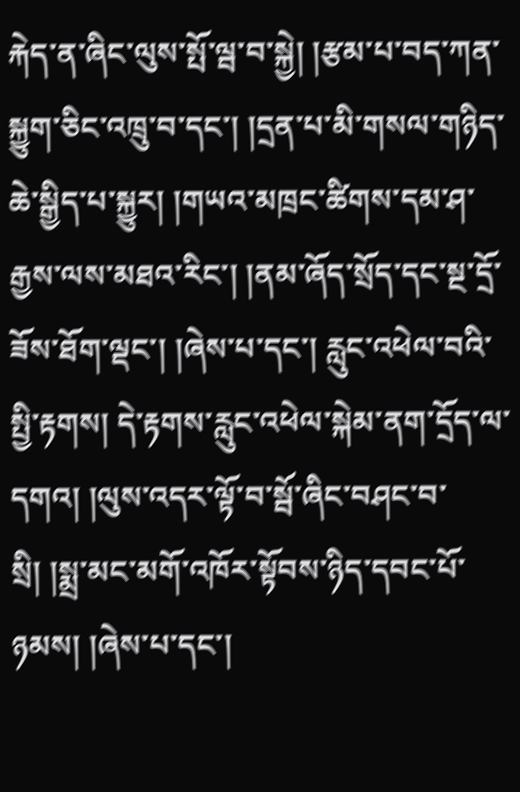རྐེད་ན་ཞིང་ལུས་སྤོ་ལྦ་བ་སྐྱེ། །རྩམ་པ་བད་ཀན་སྐྱུག་ཅིང་འཁྲུ་བ་དང་། །དྲན་པ་མི་གསལ་གཉིད་ཆེ་སྒྱིད་པ་སྐྱུར། །གཡའ་མཁྲང་ཚིགས་དམ་ཤ་རྒྱས་ལས་མཐའ་རིང་། །ནམ་ཞོད་སྲོད་དང་སྔ་དྲོ་ཟོས་ཐོག་ལྡང་། །ཞེས་པ་དང་། རླུང་འཕེལ་བའི་སྤྱི་རྟགས། དེ་རྟགས་རླུང་འཕེལ་སྐེམ་ནག་དྲོད་ལ་དགའ། །ལུས་འདར་ལྟོ་བ་སྦོ་ཞིང་བཤང་བ་སྲི། །སྨྲ་མང་མགོ་འཁོར་སྟོབས་ཉིད་དབང་པོ་ཉམས། །ཞེས་པ་དང་།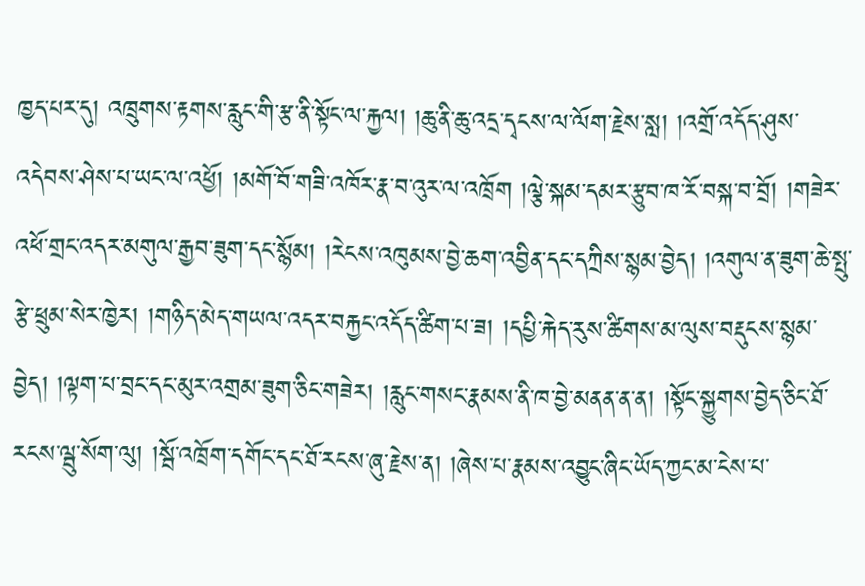ཁྱད་པར་དུ། འཁྲུགས་རྟགས་རླུང་གི་རྩ་ནི་སྟོང་ལ་རྐྱལ། །ཆུ་ནི་ཆུ་འདྲ་དྭངས་ལ་ལོག་རྗེས་སླ། །འགྲོ་འདོད་ཤུས་འདེབས་ཤེས་པ་ཡང་ལ་འཕྱོ། །མགོ་བོ་གཟི་འཁོར་རྣ་བ་འུར་ལ་འཁྲོག །ལྕེ་སྐམ་དམར་རྩུབ་ཁ་རོ་བསྐ་བ་བྲོ། །གཟེར་འཕོ་གྲང་འདར་མགུལ་རྒྱབ་ཟུག་དང་སྙོམ། །རེངས་འཁུམས་བྱེ་ཆག་འབྱིན་དང་དཀྲིས་སྙམ་བྱེད། །འགུལ་ན་ཟུག་ཆེ་སྤུ་རྩེ་ཕྲུམ་སེར་ཁྱེར། །གཉིད་མེད་གཡལ་འདར་བརྐྱང་འདོད་ཚིག་པ་ཟ། །དཔྱི་རྐེད་རུས་ཚིགས་མ་ལུས་བརྡུངས་སྙམ་བྱེད། །ལྟག་པ་བྲང་དང་མུར་འགྲམ་ཟུག་ཅིང་གཟེར། །རླུང་གསང་རྣམས་ནི་ཁ་བྱེ་མནན་ན་ན། །སྟོང་སྐྱུགས་བྱེད་ཅིང་ཐོ་རངས་ལྦུ་སོག་ལུ། །སྦོ་འཁྲོག་དགོང་དང་ཐོ་རངས་ཞུ་རྗེས་ན། །ཞེས་པ་རྣམས་འབྱུང་ཞིང་ཡོད་ཀྱང་མ་ངེས་པ་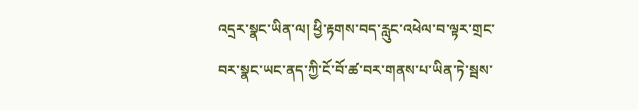འདྲར་སྣང་ཡིན་ལ། ཕྱི་རྟགས་བད་རླུང་འཕེལ་བ་ལྟར་གྲང་བར་སྣང་ཡང་ནད་ཀྱི་ངོ་བོ་ཚ་བར་གནས་པ་ཡིན་ཏེ་སྦས་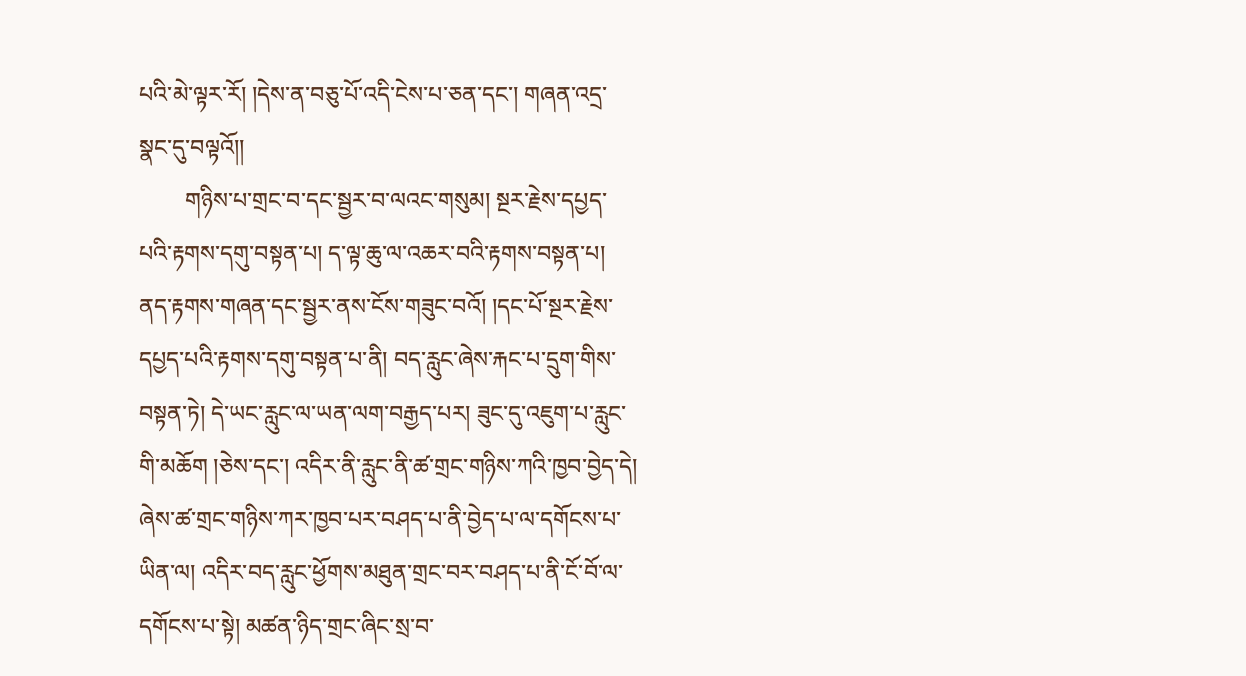པའི་མེ་ལྟར་རོ། །དེས་ན་བཅུ་པོ་འདི་ངེས་པ་ཅན་དང་། གཞན་འདྲ་སྣང་དུ་བལྟའོ།།
        གཉིས་པ་གྲང་བ་དང་སྦྱར་བ་ལའང་གསུམ། སྔར་རྗེས་དཔྱད་པའི་རྟགས་དགུ་བསྟན་པ། ད་ལྟ་ཆུ་ལ་འཆར་བའི་རྟགས་བསྟན་པ། ནད་རྟགས་གཞན་དང་སྦྱར་ནས་ངོས་གཟུང་བའོ། །དང་པོ་སྔར་རྗེས་དཔྱད་པའི་རྟགས་དགུ་བསྟན་པ་ནི། བད་རླུང་ཞེས་རྐང་པ་དྲུག་གིས་བསྟན་ཏེ། དེ་ཡང་རླུང་ལ་ཡན་ལག་བརྒྱད་པར། ཟུང་དུ་འཇུག་པ་རླུང་གི་མཆོག །ཅེས་དང་། འདིར་ནི་རླུང་ནི་ཚ་གྲང་གཉིས་ཀའི་ཁྱབ་བྱེད་དེ། ཞེས་ཚ་གྲང་གཉིས་ཀར་ཁྱབ་པར་བཤད་པ་ནི་བྱེད་པ་ལ་དགོངས་པ་ཡིན་ལ། འདིར་བད་རླུང་ཕྱོགས་མཐུན་གྲང་བར་བཤད་པ་ནི་ངོ་བོ་ལ་དགོངས་པ་སྟེ། མཚན་ཉིད་གྲང་ཞིང་སྲ་བ་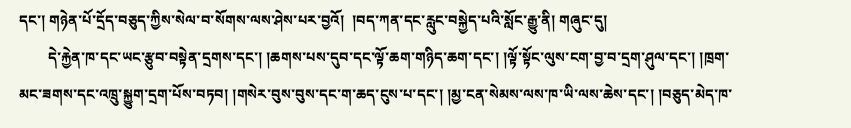དང་། གཉེན་པོ་དྲོད་བཅུད་ཀྱིས་སེལ་བ་སོགས་ལས་ཤེས་པར་བྱའོ།  །བད་ཀན་དང་རླུང་བསྐྱེད་པའི་སློང་རྒྱུ་ནི། གཞུང་དུ།
        དེ་རྐྱེན་ཁ་དང་ཡང་རྩུབ་བསྟེན་དྲགས་དང་། །ཆགས་པས་དུབ་དང་ལྟོ་ཆག་གཉིད་ཆག་དང་། །ལྟོ་སྟོང་ལུས་ངག་བྱ་བ་དྲག་ཤུལ་དང་། །ཁྲག་མང་ཟགས་དང་འཁྲུ་སྐྱུག་དྲག་པོས་བཏབ། །གསེར་བུས་བུས་དང་ག་ཆད་ངུས་པ་དང་། །མྱ་ངན་སེམས་ལས་ཁ་ཡི་ལས་ཆེས་དང་། །བཅུད་མེད་ཁ་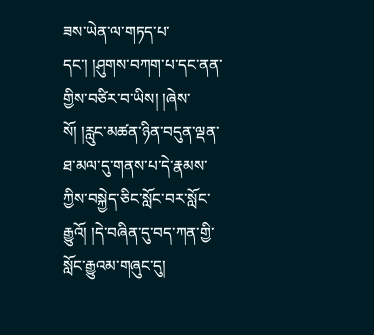ཟས་ཡེན་ལ་གཏད་པ་དང་། །ཤུགས་བཀག་པ་དང་ནན་གྱིས་བཙིར་བ་ཡིས། །ཞེས་སོ། །རླུང་མཚན་ཉིན་བདུན་ལྡན་ཐ་མལ་དུ་གནས་པ་དེ་རྣམས་ཀྱིས་བསྐྱེད་ཅིང་སློང་བར་སློང་རྒྱུའོ། །དེ་བཞིན་དུ་བད་ཀན་གྱི་སློང་རྒྱུའམ་གཞུང་དུ།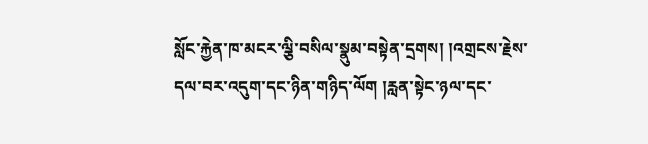སློང་རྐྱེན་ཁ་མངར་ལྕི་བསིལ་སྣུམ་བསྟེན་དྲགས། །འགྲངས་རྗེས་དལ་བར་འདུག་དང་ཉིན་གཉིད་ལོག །རླན་སྟེང་ཉལ་དང་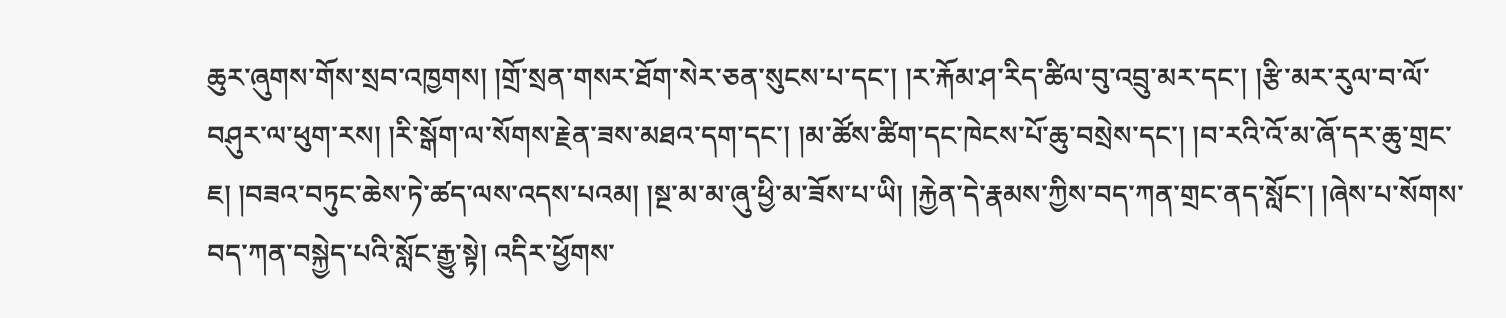ཆུར་ཞུགས་གོས་སྲབ་འཁྱགས། །གྲོ་སྲན་གསར་ཐོག་སེར་ཅན་སུངས་པ་དང་། །ར་རྐོམ་ཤ་རིད་ཚིལ་བུ་འབྲུ་མར་དང་། །རྩི་མར་རུལ་བ་ལོ་བཤུར་ལ་ཕུག་རས། །རི་སྒོག་ལ་སོགས་རྗེན་ཟས་མཐའ་དག་དང་། །མ་ཚོས་ཚིག་དང་ཁེངས་པོ་ཆུ་བསྲེས་དང་། །བ་རའི་འོ་མ་ཞོ་དར་ཆུ་གྲང་ཇ། །བཟའ་བཏུང་ཆེས་ཏེ་ཚད་ལས་འདས་པའམ། །སྔ་མ་མ་ཞུ་ཕྱི་མ་ཟོས་པ་ཡི། །རྐྱེན་དེ་རྣམས་ཀྱིས་བད་ཀན་གྲང་ནད་སློང་། །ཞེས་པ་སོགས་བད་ཀན་བསྐྱེད་པའི་སློང་རྒྱུ་སྟེ། འདིར་ཕྱོགས་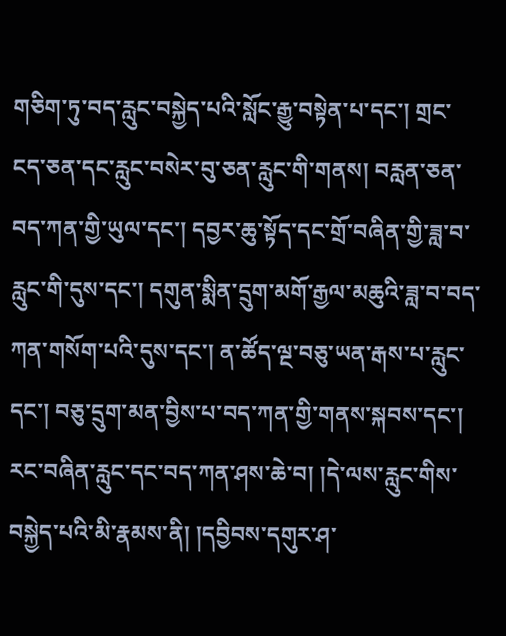གཅིག་ཏུ་བད་རླུང་བསྐྱེད་པའི་སློང་རྒྱུ་བསྟེན་པ་དང་། གྲང་ངད་ཅན་དང་རླུང་བསེར་བུ་ཅན་རླུང་གི་གནས། བརླན་ཅན་བད་ཀན་གྱི་ཡུལ་དང་། དབྱར་ཆུ་སྟོད་དང་གྲོ་བཞིན་གྱི་ཟླ་བ་རླུང་གི་དུས་དང་། དགུན་སྨིན་དྲུག་མགོ་རྒྱལ་མཆུའི་ཟླ་བ་བད་ཀན་གསོག་པའི་དུས་དང་། ན་ཚོད་ལྔ་བཅུ་ཡན་རྒས་པ་རླུང་དང་། བཅུ་དྲུག་མན་བྱིས་པ་བད་ཀན་གྱི་གནས་སྐབས་དང་། རང་བཞིན་རླུང་དང་བད་ཀན་ཤས་ཆེ་བ། །དེ་ལས་རླུང་གིས་བསྐྱེད་པའི་མི་རྣམས་ནི། །དབྱིབས་དགུར་ཤ་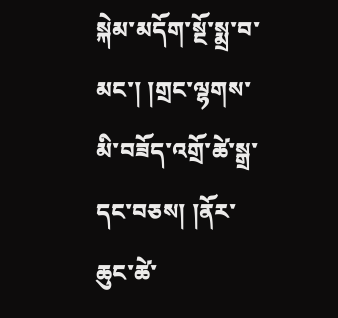སྐེམ་མདོག་སྔོ་སྨྲ་བ་མང་། །གྲང་ལྷགས་མི་བཟོད་འགྲོ་ཚེ་སྒྲ་དང་བཅས། །ནོར་ཆུང་ཚེ་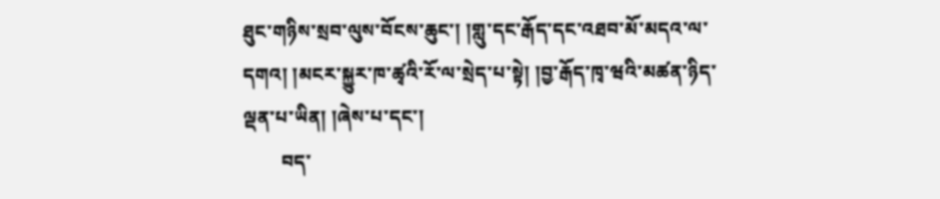ཐུང་གཉིས་སྲབ་ལུས་བོངས་ཆུང་། །གླུ་དང་རྒོད་དང་འཐབ་མོ་མདའ་ལ་དགའ། །མངར་སྐྱུར་ཁ་ཚྭའི་རོ་ལ་སྲེད་པ་སྟེ། །བྱ་རྒོད་ཁྭ་ཝའི་མཚན་ཉིད་ལྡན་པ་ཡིན། །ཞེས་པ་དང་།
        བད་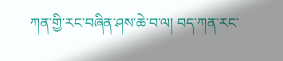ཀན་གྱི་རང་བཞིན་ཤས་ཆེ་བ་ལ། བད་ཀན་རང་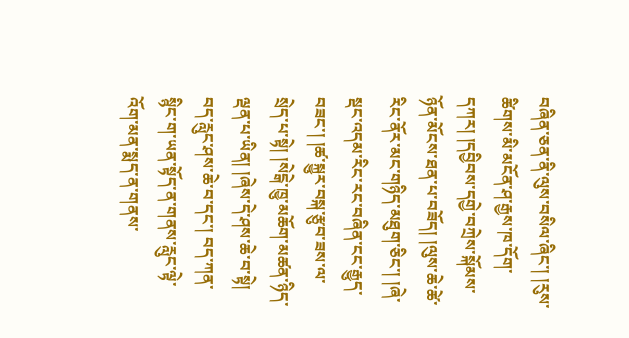བཞིན་ཅན་ནི་ལུས་བསིལ་ཞིང་། །རུས་ཚིགས་མི་མངོན་ཤ་རྒྱས་ཁ་དོག་དཀར། །དབྱིབས་དགྱེ་བཀྲེས་སྐོམས་ཉོན་མོངས་ཐན་པ་བཟོད། །ལུས་ཆེ་ཚེ་རིང་ནོར་མང་གཉིད་མཐུག་ཅིང་། །ཞེ་སྡང་འདམ་རིང་རང་བཞིན་ངང་རྒྱུད་བཟང་། །ཚ་སྐྱུར་བསྐ་རྩུབ་ཟས་ལ་སྲེད་པ་སྟེ། །སེངྒེ་ཁྱུ་མཆོག་མཚན་ཉིད་ལྡན་པ་ཡིན། །ཞེས་དེ་ཤས་ཆེ་བ་སྟེ། བད་རླུང་ཤས་ཆེ་བ་དང་། བད་ཀན་སྙིང་ག་ཡན་སྟོད་ན་གནས་རླུང་ལྟེ་འོག་མན་སྨད་ན་གནས་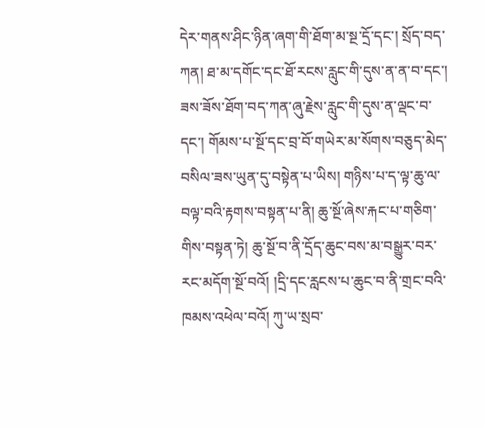དེར་གནས་ཤིང་ཉིན་ཞག་གི་ཐོག་མ་སྔ་དྲོ་དང་། སྲོད་བད་ཀན། ཐ་མ་དགོང་དང་ཐོ་རངས་རླུང་གི་དུས་ན་ན་བ་དང་། ཟས་ཟོས་ཐོག་བད་ཀན་ཞུ་རྗེས་རླུང་གི་དུས་ན་ལྡང་བ་དང་། གོམས་པ་སྔོ་དང་བྲ་བོ་གཡེར་མ་སོགས་བཅུད་མེད་བསིལ་ཟས་ཡུན་དུ་བསྟེན་པ་ཡིས། གཉིས་པ་ད་ལྟ་ཆུ་ལ་བལྟ་བའི་རྟགས་བསྟན་པ་ནི། ཆུ་སྔོ་ཞེས་རྐང་པ་གཅིག་གིས་བསྟན་ཏེ། ཆུ་སྔོ་བ་ནི་དྲོད་ཆུང་བས་མ་བསྒྱུར་བར་རང་མདོག་སྔོ་བའོ། །དྲི་དང་རླངས་པ་ཆུང་བ་ནི་གྲང་བའི་ཁམས་འཕེལ་བའོ། ཀུ་ཡ་སྲབ་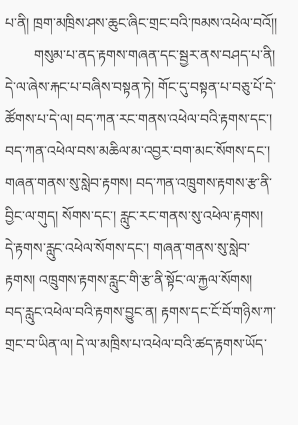པ་ནི། ཁྲག་མཁྲིས་ཤས་ཆུང་ཞིང་གྲང་བའི་ཁམས་འཕེལ་བའོ།།
        གསུམ་པ་ནད་རྟགས་གཞན་དང་སྦྱར་ནས་བཤད་པ་ནི། དེ་ལ་ཞེས་རྐང་པ་བཞིས་བསྟན་ཏེ། གོང་དུ་བསྟན་པ་བཅུ་པོ་དེ་ཚོགས་པ་དེ་ལ། བད་ཀན་རང་གནས་འཕེལ་བའི་རྟགས་དང་། བད་ཀན་འཕེལ་བས་མཆིལ་མ་འབྱར་བག་མང་སོགས་དང་། གཞན་གནས་སུ་སླེབ་རྟགས། བད་ཀན་འཁྲུགས་རྟགས་རྩ་ནི་བྱིང་ལ་གུད། སོགས་དང་། རླུང་རང་གནས་སུ་འཕེལ་རྟགས། དེ་རྟགས་རླུང་འཕེལ་སོགས་དང་། གཞན་གནས་སུ་སླེབ་རྟགས། འཁྲུགས་རྟགས་རླུང་གི་རྩ་ནི་སྟོང་ལ་རྐྱལ་སོགས། བད་རླུང་འཕེལ་བའི་རྟགས་བྱུང་ན། རྟགས་དང་ངོ་བོ་གཉིས་ཀ་གྲང་བ་ཡིན་ལ། དེ་ལ་མཁྲིས་པ་འཕེལ་བའི་ཚད་རྟགས་ཡོད་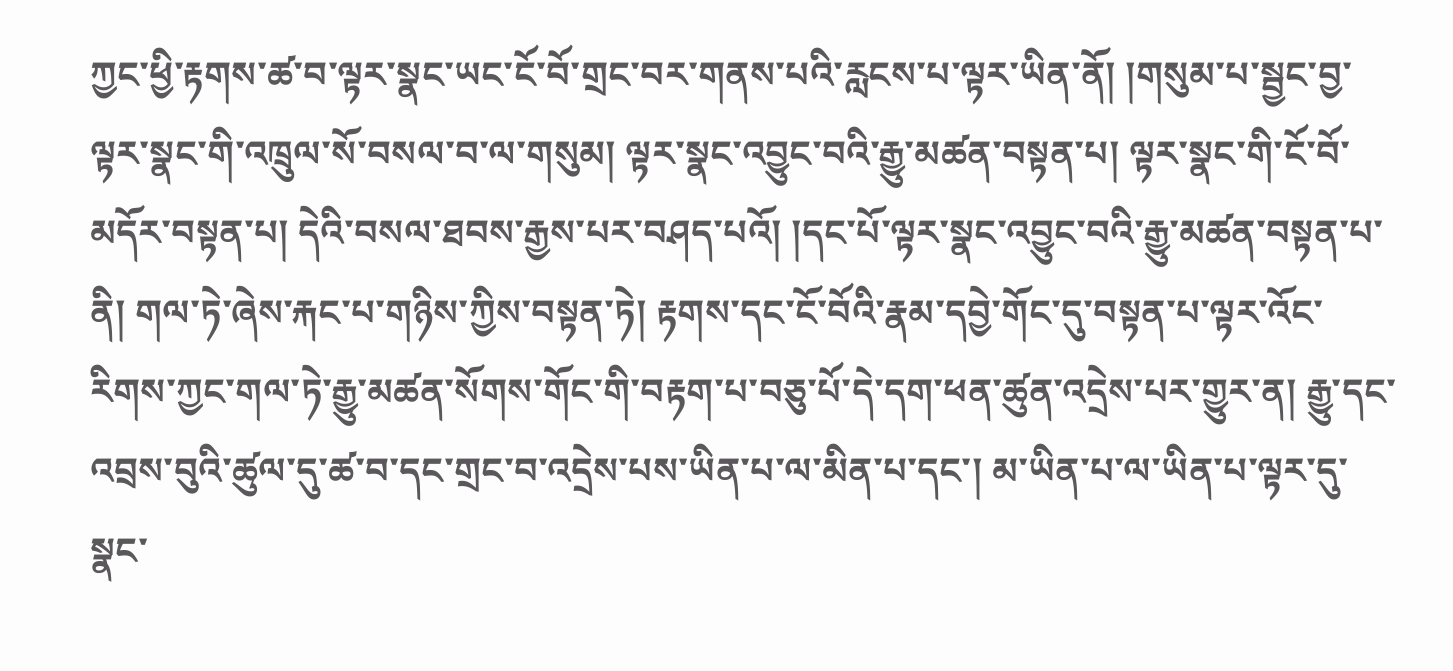ཀྱང་ཕྱི་རྟགས་ཚ་བ་ལྟར་སྣང་ཡང་ངོ་བོ་གྲང་བར་གནས་པའི་རླངས་པ་ལྟར་ཡིན་ནོ། །གསུམ་པ་སྦྱང་བྱ་ལྟར་སྣང་གི་འཁྲུལ་སོ་བསལ་བ་ལ་གསུམ། ལྟར་སྣང་འབྱུང་བའི་རྒྱུ་མཚན་བསྟན་པ། ལྟར་སྣང་གི་ངོ་བོ་མདོར་བསྟན་པ། དེའི་བསལ་ཐབས་རྒྱས་པར་བཤད་པའོ། །དང་པོ་ལྟར་སྣང་འབྱུང་བའི་རྒྱུ་མཚན་བསྟན་པ་ནི། གལ་ཏེ་ཞེས་རྐང་པ་གཉིས་ཀྱིས་བསྟན་ཏེ། རྟགས་དང་ངོ་བོའི་རྣམ་དབྱེ་གོང་དུ་བསྟན་པ་ལྟར་འོང་རིགས་ཀྱང་གལ་ཏེ་རྒྱུ་མཚན་སོགས་གོང་གི་བརྟག་པ་བཅུ་པོ་དེ་དག་ཕན་ཚུན་འདྲེས་པར་གྱུར་ན། རྒྱུ་དང་འབྲས་བུའི་ཚུལ་དུ་ཚ་བ་དང་གྲང་བ་འདྲེས་པས་ཡིན་པ་ལ་མིན་པ་དང་། མ་ཡིན་པ་ལ་ཡིན་པ་ལྟར་དུ་སྣང་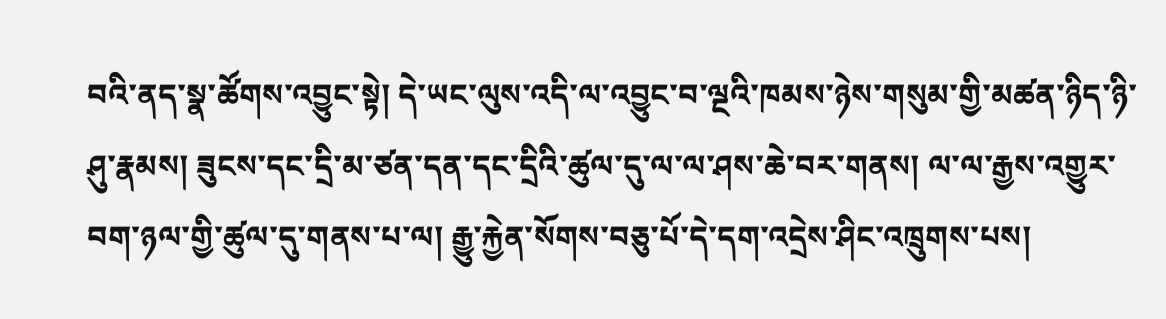བའི་ནད་སྣ་ཚོགས་འབྱུང་སྟེ། དེ་ཡང་ལུས་འདི་ལ་འབྱུང་བ་ལྔའི་ཁམས་ཉེས་གསུམ་གྱི་མཚན་ཉིད་ཉི་ཤུ་རྣམས། ཟུངས་དང་དྲི་མ་ཙན་དན་དང་དྲིའི་ཚུལ་དུ་ལ་ལ་ཤས་ཆེ་བར་གནས། ལ་ལ་རྒྱས་འགྱུར་བག་ཉལ་གྱི་ཚུལ་དུ་གནས་པ་ལ། རྒྱུ་རྐྱེན་སོགས་བཅུ་པོ་དེ་དག་འདྲེས་ཤིང་འཁྲུགས་པས།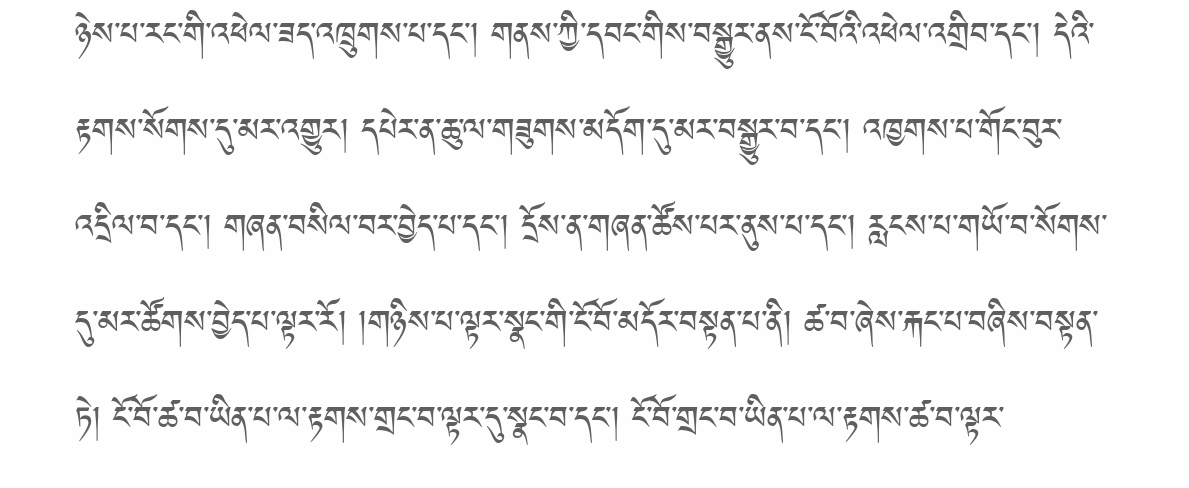ཉེས་པ་རང་གི་འཕེལ་ཟད་འཁྲུགས་པ་དང་། གནས་ཀྱི་དབང་གིས་བསྒྱུར་ནས་ངོ་བོའི་འཕེལ་འགྲིབ་དང་། དེའི་རྟགས་སོགས་དུ་མར་འགྱུར། དཔེར་ན་ཆུ་ལ་གཟུགས་མདོག་དུ་མར་བསྒྱུར་བ་དང་། འཁྱགས་པ་གོང་བུར་འདྲིལ་བ་དང་། གཞན་བསིལ་བར་བྱེད་པ་དང་། དྲོས་ན་གཞན་ཚོས་པར་ནུས་པ་དང་། རླངས་པ་གཡོ་བ་སོགས་དུ་མར་ཚོགས་བྱེད་པ་ལྟར་རོ། །གཉིས་པ་ལྟར་སྣང་གི་ངོ་བོ་མདོར་བསྟན་པ་ནི། ཚ་བ་ཞེས་རྐང་པ་བཞིས་བསྟན་ཏེ། ངོ་བོ་ཚ་བ་ཡིན་པ་ལ་རྟགས་གྲང་བ་ལྟར་དུ་སྣང་བ་དང་། ངོ་བོ་གྲང་བ་ཡིན་པ་ལ་རྟགས་ཚ་བ་ལྟར་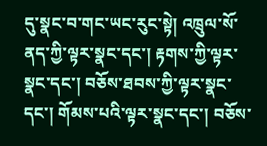དུ་སྣང་བ་གང་ཡང་རུང་སྟེ། འཁྲུལ་སོ་ནད་ཀྱི་ལྟར་སྣང་དང་། རྟགས་ཀྱི་ལྟར་སྣང་དང་། བཅོས་ཐབས་ཀྱི་ལྟར་སྣང་དང་། གོམས་པའི་ལྟར་སྣང་དང་། བཅོས་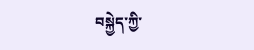བསྐྱེད་ཀྱི་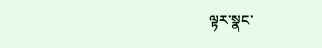ལྟར་སྣང་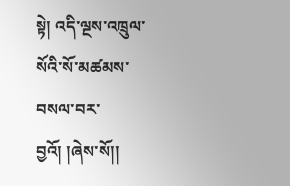སྟེ། འདི་ལྔས་འཁྲུལ་སོའི་སོ་མཚམས་བསལ་བར་བྱའོ། །ཞེས་སོ།།